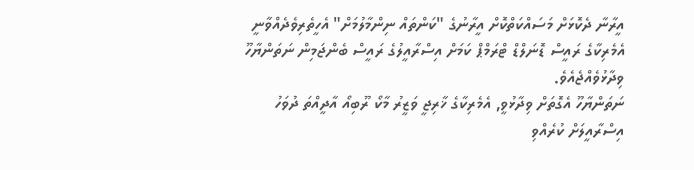އީރާނާ ދެކޮޅަށް މަސައްކަތްކޮށް އީރާނުގެ "ކަންތައް ނިންމާލުމަށް" އެހީތެރިވެދެއްވާނީ އެމެރިކާގެ ރައީސް ޑޮނަލްޑް ޓްރަމްޕް ކަމަށް އިސްރާއީލުގެ ރައީސް ބެންޖަމިން ނަތަންޔާހޫ ވިދާޅުވެއްޖެއެވެ.
ނަތަންޔާހޫ އެގޮތަށް ވިދާޅުވީ, އެމެރިކާގެ ޚާރިޖީ ވަޒީރު މާކޯ ރޫބިއޯ އާދީއްތަ ދުވަހު އިސްރާއީލަށް ކުރެއްވި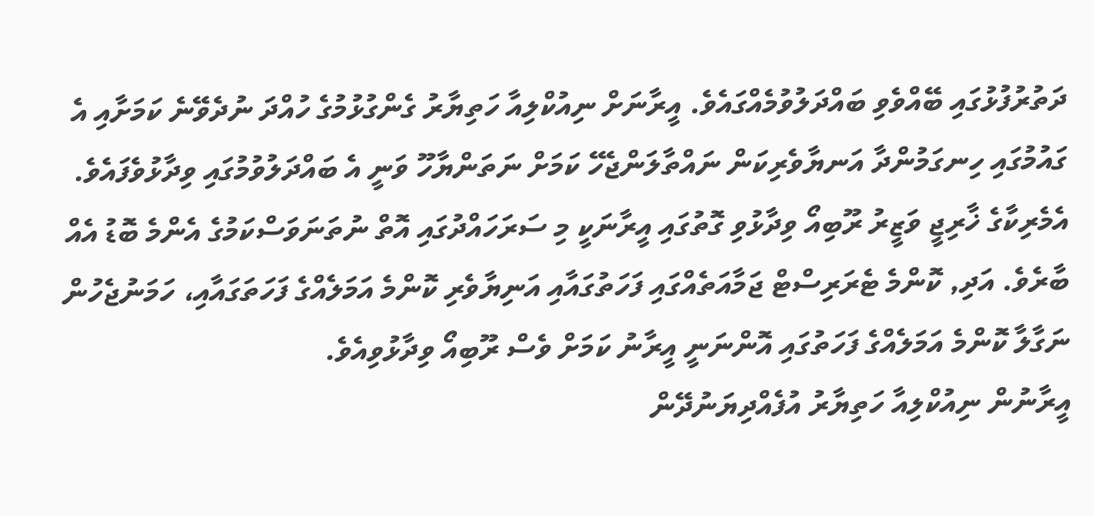ދަތުރުފުޅުގައި ބޭއްވެވި ބައްދަލުވުމެއްގައެވެ. އީރާނަށް ނިއުކްލިއާ ހަތިޔާރު ގެންގުޅުމުގެ ހުއްދަ ނުދެވޭނެ ކަމަށާއި އެ ގައުމުގައި ހިނގަމުންދާ އަނޔާވެރިކަން ނައްތާލަންޖެހޭ ކަމަށް ނަތަންޔާހޫ ވަނީ އެ ބައްދަލުވުމުގައި ވިދާޅުވެފައެވެ.
އެމެރިކާގެ ޚާރިޖީ ވަޒީރު ރޫބިއޯ ވިދާޅުވި ގޮތުގައި އީރާނަކީ މި ސަރަހައްދުގައި އޮތް ނުތަނަވަސްކަމުގެ އެންމެ ބޮޑު އެއް ބާރެވެ. އަދި, ކޮންމެ ޓެރަރިސްޓް ޖަމާއަތެއްގައި ފަހަތުގައާއި އަނިޔާވެރި ކޮންމެ އަމަލެއްގެ ފަހަތަގައާއި، ހަމަނުޖެހުން ނަގާލާ ކޮންމެ އަމަލެއްގެ ފަހަތުގައި އޮންނަނީ އީރާނު ކަމަށް ވެސް ރޫބިއޯ ވިދާޅުވިއެވެ.
އީރާނުން ނިއުކްލިއާ ހަތިޔާރު އުފެއްދިޔަނުދޭން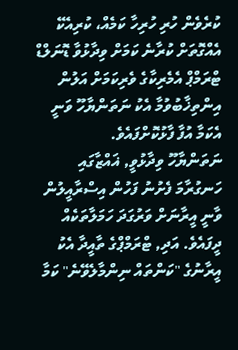ކުރެވެން ހުރި ހުރިހާ ކަމެއް، ކުރިއެކޭ އެއްގޮތަށް ކުރާނެ ކަމަށް ވިދާޅުވާ ޑޮނަލްޑް ޓްރަމްޕް އެމެރިކާގެ ވެރިކަމަށް އަލުން އިންތިޚާބުވުމާ އެކު ނަތަންޔާހޫ ވަނީ އެކަމާ އުފާ ފާޅުކޮށްފައެވެ.
ނަތަންޔާހޫ ވިދާޅުވީ, ޣައްޒާގައި ހަނގުރާމަ ފެށުނު ފަހުން އިސްރާއީލުން ވާނީ އީރާނަށް ވަރުގަދަ ހަމަލާތަކެއް ދީފައެވެ. އަދި, ޓްރަމްޕްގެ ތާއީދާ އެކު އީރާނުގެ "ކަންތައް ނިންމާލެވޭނެ" ކަމާ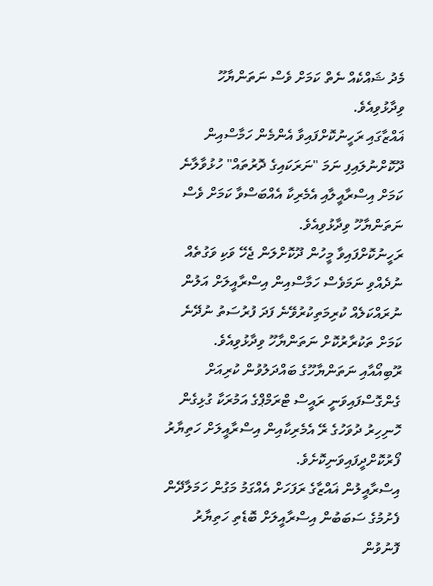މެދު ޝައްކެއް ނެތް ކަމަށް ވެސް ނަތަންޔާހޫ ވިދާޅުވިއެވެ.
ޣައްޒާގައި ރަހީނުކޮށްފައިވާ އެންމެން ހަމާސްއިން ދޫކޮށްނުލައިފި ނަމަ "ނަރަކައިގެ ދޮރުތައް" ހުޅުވާލާނެ ކަމަށް އިސްރާއީލާއި އެމެރިކާ އެއްބަސްވާ ކަމަށް ވެސް ނަތަންޔާހޫ ވިދާޅުވިއެވެ.
ރަހީނުކޮށްފައިވާ މީހުން ދޫކޮށްލަން ޖެހޭ ވަކި ވަގުތެއް ނުދެއްވި ނަމަވެސް ހަމާސްއިން އިސްރާއީލަށް އަލުން ނުރައްކަލެއް ކުރިމަތިކުރުވޭނެ ފަދަ ފުރުސަތު ނުދޭނެ ކަމަށް ތަކުރާރުކޮށް ނަތަންޔާހޫ ވިދާޅުވިއެވެ.
ރޫބިއޯއާއި ނަތަންޔާހޫގެ ބައްދަލުވުން ކުރިއަށް ގެންގޮސްފައިވަނީ ރައީސް ޓްރަމްޕްގެ އަމުރަކާ ގުޅިގެން ހޮނިހިރު ދުވަހުގެ ރޭ އެމެރިކާއިން އިސްރާއީލަށް ހަތިޔާރު ފޯރުކޮށްދީފައިވަނިކޮށެވެ.
އިސްރާއީލުން ޣައްޒާގެ ރަފަހަށް އެއްގަމު މަގުން ހަމަލާދޭން ފެށުމުގެ ސަބަބުން އިސްރާއީލަށް ބޮޑެތި ހަތިޔާރު ފޮނުވުން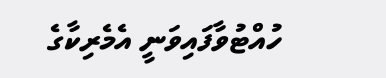ހުއްޓުވާފައިވަނީ އެމެރިކާގެ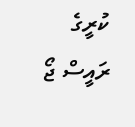ކުރީގެ ރައީސް ޖޯ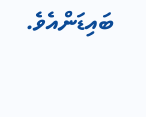ބައިޑަންއެވެ.